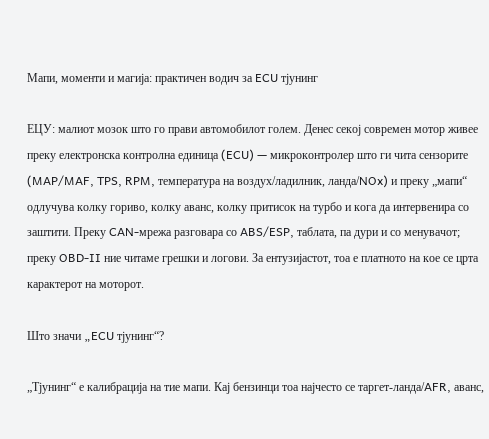Мапи, моменти и магија: практичен водич за ECU тјунинг

ЕЦУ: малиот мозок што го прави автомобилот голем. Денес секој современ мотор живее преку електронска контролна единица (ECU) — микроконтролер што ги чита сензорите (MAP/MAF, TPS, RPM, температура на воздух/ладилник, ланда/NOx) и преку „мапи“ одлучува колку гориво, колку аванс, колку притисок на турбо и кога да интервенира со заштити. Преку CAN-мрежа разговара со ABS/ESP, таблата, па дури и со менувачот; преку OBD-II ние читаме грешки и логови. За ентузијастот, тоа е платното на кое се црта карактерот на моторот.

Што значи „ECU тјунинг“?

„Тјунинг“ е калибрација на тие мапи. Кај бензинци тоа најчесто се таргет-ланда/AFR, аванс,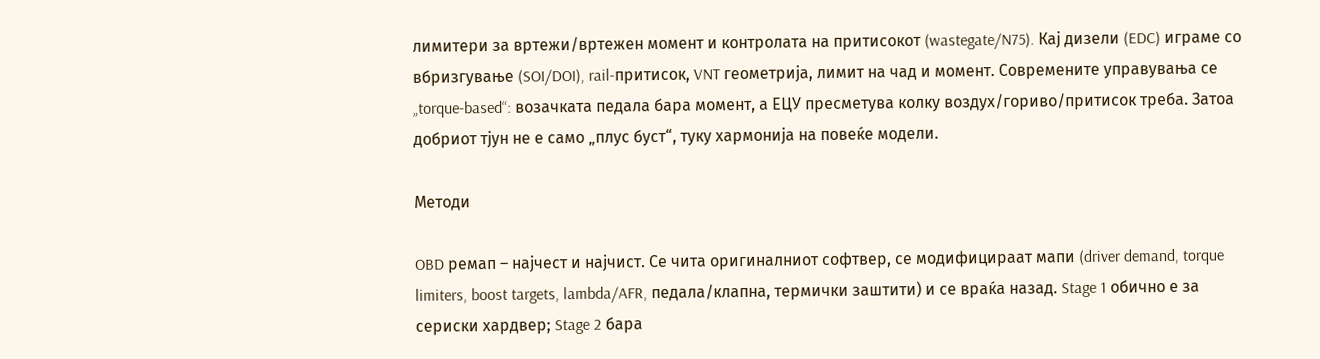лимитери за вртежи/вртежен момент и контролата на притисокот (wastegate/N75). Кај дизели (EDC) играме со вбризгување (SOI/DOI), rail-притисок, VNT геометрија, лимит на чад и момент. Современите управувања се „torque-based“: возачката педала бара момент, а ЕЦУ пресметува колку воздух/гориво/притисок треба. Затоа добриот тјун не е само „плус буст“, туку хармонија на повеќе модели.

Методи

OBD ремап – најчест и најчист. Се чита оригиналниот софтвер, се модифицираат мапи (driver demand, torque limiters, boost targets, lambda/AFR, педала/клапна, термички заштити) и се враќа назад. Stage 1 обично е за сериски хардвер; Stage 2 бара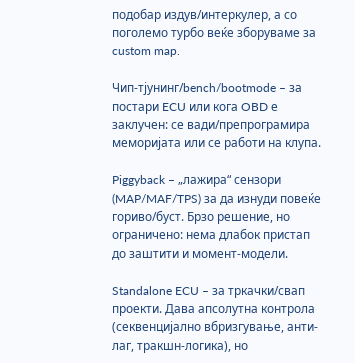подобар издув/интеркулер, а со поголемо турбо веќе зборуваме за custom map.

Чип-тјунинг/bench/bootmode – за постари ECU или кога OBD е заклучен: се вади/препрограмира меморијата или се работи на клупа.

Piggyback – „лажира“ сензори (MAP/MAF/TPS) за да изнуди повеќе гориво/буст. Брзо решение, но ограничено: нема длабок пристап до заштити и момент-модели.

Standalone ECU – за тркачки/свап проекти. Дава апсолутна контрола (секвенцијално вбризгување, анти-лаг, тракшн-логика), но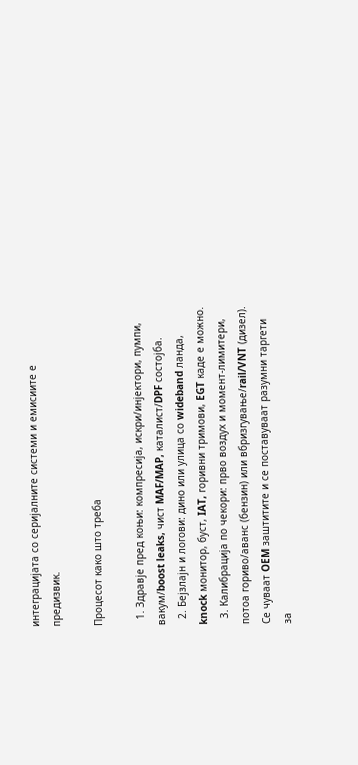интеграцијата со серијалните системи и емисиите е предизвик.

Процесот како што треба

  1. Здравје пред коњи: компресија, искри/инјектори, пумпи, вакум/boost leaks, чист MAF/MAP, каталист/DPF состојба.
  2. Бејзлајн и логови: дино или улица со wideband ланда, knock монитор, буст, IAT, горивни тримови, EGT каде е можно.
  3. Калибрација по чекори: прво воздух и момент-лимитери, потоа гориво/аванс (бензин) или вбризгување/rail/VNT (дизел). Се чуваат OEM заштитите и се поставуваат разумни таргети за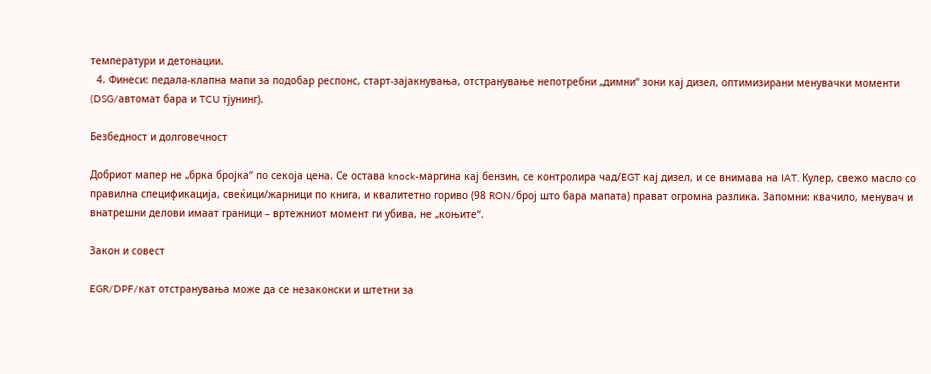температури и детонации.
  4. Финеси: педала-клапна мапи за подобар респонс, старт-зајакнувања, отстранување непотребни „димни“ зони кај дизел, оптимизирани менувачки моменти (DSG/автомат бара и TCU тјунинг).

Безбедност и долговечност

Добриот мапер не „брка бројка“ по секоја цена. Се остава knock-маргина кај бензин, се контролира чад/EGT кај дизел, и се внимава на IAT. Кулер, свежо масло со правилна спецификација, свеќици/жарници по книга, и квалитетно гориво (98 RON/број што бара мапата) прават огромна разлика. Запомни: квачило, менувач и внатрешни делови имаат граници – вртежниот момент ги убива, не „коњите“.

Закон и совест

EGR/DPF/кат отстранувања може да се незаконски и штетни за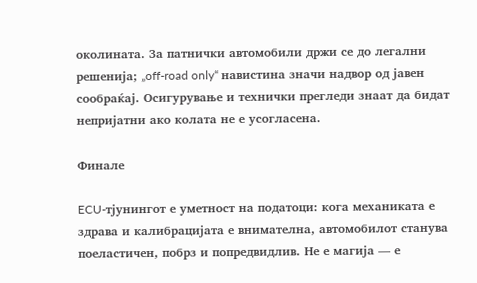околината. За патнички автомобили држи се до легални решенија; „off-road only“ навистина значи надвор од јавен сообраќај. Осигурување и технички прегледи знаат да бидат непријатни ако колата не е усогласена.

Финалe

ECU-тјунингот е уметност на податоци: кога механиката е здрава и калибрацијата е внимателна, автомобилот станува поеластичен, побрз и попредвидлив. Не е магија — е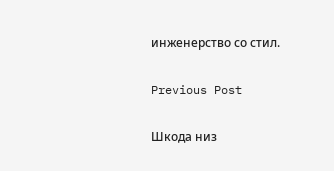инженерство со стил.

Previous Post

Шкода низ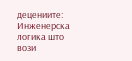децениите: Инженерска логика што вози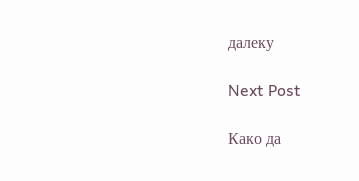далеку

Next Post

Како да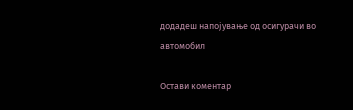додадеш напојување од осигурачи во автомобил

Остави коментар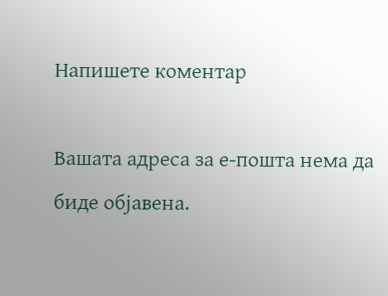Напишете коментар

Вашата адреса за е-пошта нема да биде објавена.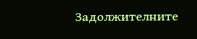Задолжителните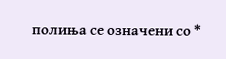полиња се означени со *